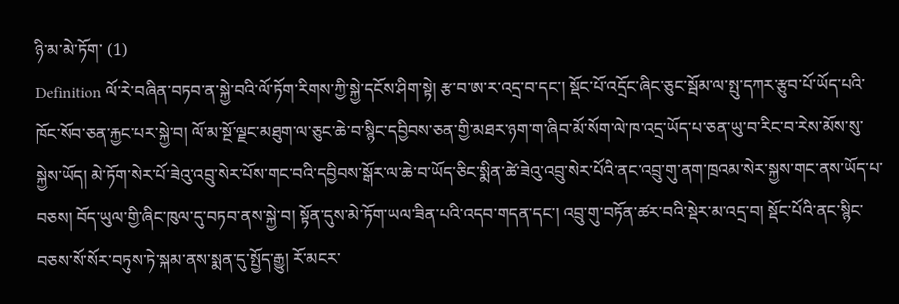ཉི་མ་མེ་ཏོག་ (1)
Definition ལོ་རེ་བཞིན་བཏབ་ན་སྐྱེ་བའི་ལོ་ཏོག་རིགས་ཀྱི་སྐྱེ་དངོས་ཤིག་སྟེ། རྩ་བ་ཨ་ར་འདྲ་བ་དང་། སྡོང་པོ་འདྲོང་ཞིང་ཅུང་སྦོམ་ལ་སྤུ་དཀར་རྩུབ་པོ་ཡོད་པའི་ཁོང་སོབ་ཅན་རྐྱང་པར་སྐྱེ་བ། ལོ་མ་སྔོ་ལྗང་མཐུག་ལ་ཅུང་ཆེ་བ་སྙིང་དབྱིབས་ཅན་གྱི་མཐར་ཉག་ག་ཞིབ་མོ་སོག་ལེ་ཁ་འདྲ་ཡོད་པ་ཅན་ཡུ་བ་རིང་བ་རེས་མོས་སུ་སྐྱེས་ཡོད། མེ་ཏོག་སེར་པོ་ཟེའུ་འབྲུ་སེར་པོས་གང་བའི་དབྱིབས་སྒོར་ལ་ཆེ་བ་ཡོད་ཅིང་སྨིན་ཚེ་ཟེའུ་འབྲུ་སེར་པོའི་ནང་འབྲུ་གུ་ནག་ཁྲའམ་སེར་སྐྱས་གང་ནས་ཡོད་པ་བཅས། བོད་ཡུལ་གྱི་ཞིང་ཁུལ་དུ་བཏབ་ནས་སྐྱེ་བ། སྟོན་དུས་མེ་ཏོག་ཡལ་ཟིན་པའི་འདབ་གདན་དང་། འབྲུ་གུ་བཏོན་ཚར་བའི་སྡེར་མ་འདྲ་བ། སྡོང་པོའི་ནང་སྙིང་བཅས་སོ་སོར་བཏུས་ཏེ་སྐམ་ནས་སྨན་དུ་སྤྱོད་རྒྱུ། རོ་མངར་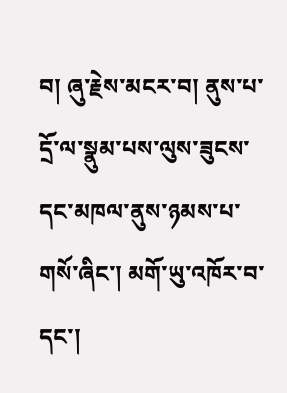བ། ཞུ་རྗེས་མངར་བ། ནུས་པ་དྲོ་ལ་སྣུམ་པས་ལུས་ཟུངས་དང་མཁལ་ནུས་ཉམས་པ་གསོ་ཞིང་། མགོ་ཡུ་འཁོར་བ་དང་།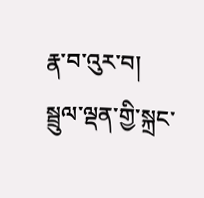རྣ་བ་འུར་བ། སྦྲུལ་ལྡན་གྱི་སྐྲང་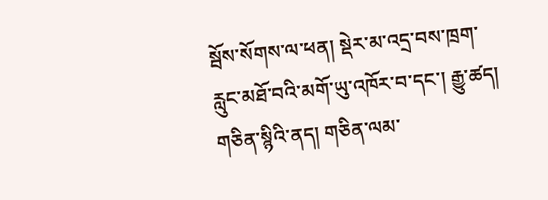སྦོས་སོགས་ལ་ཕན། སྡེར་མ་འདྲ་བས་ཁྲག་རླུང་མཐོ་བའི་མགོ་ཡུ་འཁོར་བ་དང་། རྒྱུ་ཚད། གཅིན་སྙིའི་ནད། གཅིན་ལམ་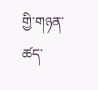གྱི་གཉན་ཚད་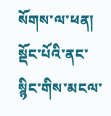སོགས་ལ་ཕན། སྡོང་པོའི་ནང་སྙིང་གིས་མངལ་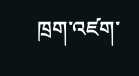ཁྲག་འཛག་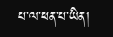པ་ལ་ཕན་པ་ཡིན།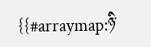{{#arraymap:ཉི་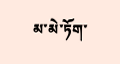མ་མེ་ཏོག་